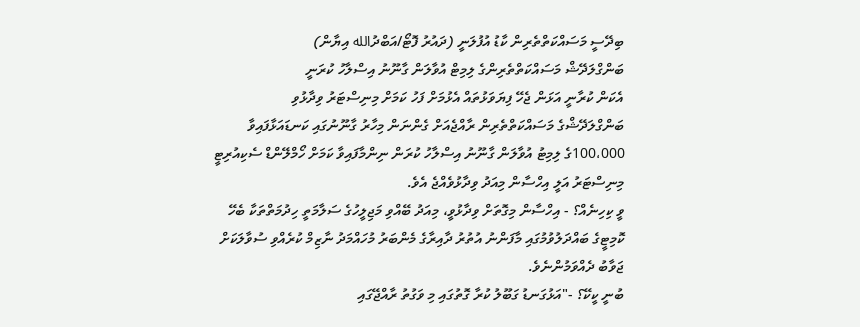ބިދޭސީ މަސައްކަތްތެރިން ކާޑު އުފުލަނީ (ދައުރު ފޮޓޯ/އަބްދުالله އިޔާން)
ބަންގްލަދޭޝް މަސައްކަތްތެރިންގެ ލިމިޓް އުވާލަން ގާނޫނު އިސްލާހު ކުރަނީ
އެކަން ކުރާނީ އަޅަން ޖެހޭ ފިޔަވަޅުތައް އެޅުމަށް ފަހު ކަމަށް މިނިސްޓަރު ވިދާޅުވި
ބަންގްލަދޭޝްގެ މަސައްކަތްތެރިން ރާއްޖެއަށް ގެންނަން މިހާރު ގާނޫނުގައި ކަނޑައަޅާފައިވާ 100،000ގެ ލިމިޓު އުވާލަން ގާނޫނު އިސްލާހު ކުރަން ނިންމާފައިވާ ކަމަށް ހޯމްލޭންޑް ސެކިއުރިޓީ މިނިސްޓަރު އަލީ އިހްސާން މިއަދު ވިދާޅުވެއްޖެ އެވެ.
ވީ ކިހިނެއް؟ - އިހްސާން މިގޮތަށް ވިދާޅުވީ، މިއަދު ބޭއްވި މަޖިލީހުގެ ސަލާމަތީ ހިދުމަތްތަކާ ބެހޭ ކޮމިޓީގެ ބައްދަލުވުމުގައި މާފަންނު އުތުރު ދާއިރާގެ މެންބަރު މުހައްމަދު ނާޒިމް ކުރެއްވި ސުވާލަކަށް ޖަވާބު ދެއްވަމުންނެވެ.
ބުނީ ކީކޭ؟ -"އަޅުގަނޑު ގަބޫލު ކުރާ ގޮތުގައި މި ވަގުތު ރާއްޖޭގައި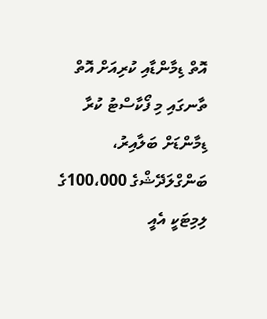އޮތް ޑިމާންޑާއި ކުރިއަށް އޮތް ތާނގައި މި ފޯކާސްޓު ކުރާ ޑިމާންޑަށް ބަލާއިރު، ބަންގްލަދޭޝްގެ 100،000ގެ ލިމިޓަކީ އެއީ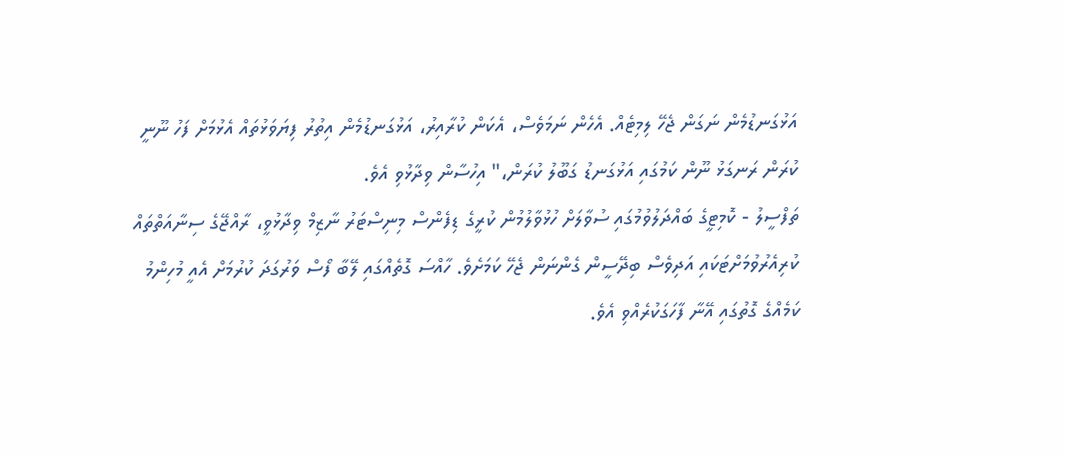އަޅުގަނޑުމެން ނަގަން ޖެހޭ ލިމިޓެއް. އެހެން ނަމަވެސް، އެކަން ކުރާއިރު، އަޅުގަނޑުމެން އިތުރު ފިޔަވަޅުތައް އެޅުމަށް ފަހު ނޫނީ ކުރަން ރަނގަޅު ނޫން ކަމުގައި އަޅުގަނޑު ގަބޫލު ކުރަން،" އިހުސާން ވިދާޅުވި އެވެ.
ތަފްސީލު - ކޮމިޓީގެ ބައްދަލުވުމުގައި ސުވާލަށް ހުޅުވާލުމުން ކުރީގެ ޑިފެންސް މިނިސްޓަރު ނާޒިމް ވިދާޅުވީ، ރާއްޖޭގެ ސިނާއަތްތައް ކުރިއެރުވުމަށްޓަކައި އަދިވެސް ބިދޭސީން ގެންނަން ޖެހޭ ކަމަށެވެ. ހާއްސަ ގޮތެއްގައި ލޭބާ ފޯސް ވަރުގަދަ ކުރުމަށް އެއީ މުހިންމު ކަމެއްގެ ގޮތުގައި އޭނާ ފާހަގަކުރެއްވި އެވެ.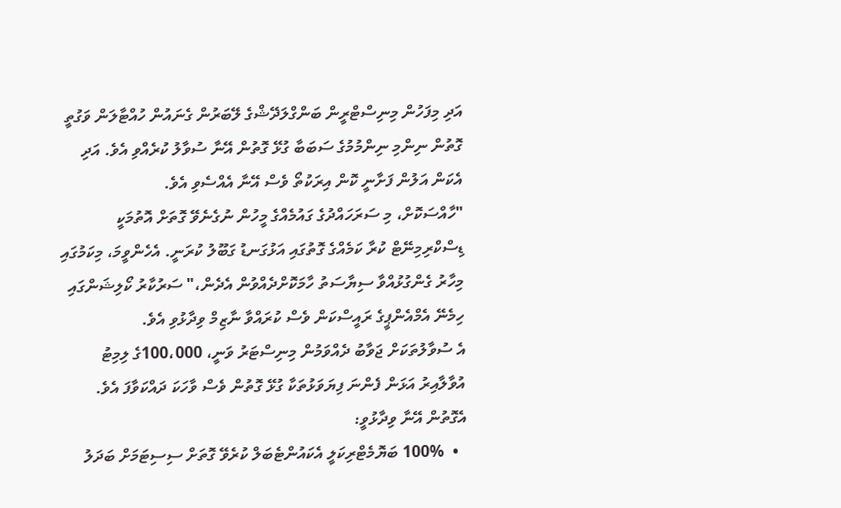އަދި މިފަހުން މިނިސްޓްރީން ބަންގްލަދޭޝްގެ ލޭބަރުން ގެނައުން ހުއްޓާލަން ވަގުތީ ގޮތުން ނިންމި ނިންމުމުގެ ސަބަބާ ގުޅޭ ގޮތުން އޭނާ ސުވާލު ކުރެއްވި އެވެ. އަދި އެކަން އަލުން ފަށާނީ ކޮން އިރަކުތޯ ވެސް އޭނާ އެއްސެވި އެވެ.
"ހާއްސަކޮށް، މި ސަރަހައްދުގެ ގައުމެއްގެ މީހުން ނުގެނެވޭ ގޮތަށް އޮތުމަކީ ޑިސްކްރިމިނޭޓް ކުރާ ކަމެއްގެ ގޮތުގައި އަޅުގަނޑު ގަބޫލު ކުރަނީ. އެހެންވީމަ، މިކަމުގައި މިހާރު ގެންގުޅުއްވާ ސިޔާސަތު ހާމަކޮށްދެއްވުން އެދެން،" ސަރުކާރު ކޯލިޝަންގައި ހިމެނޭ އެމްއެންޕީގެ ރައީސްކަން ވެސް ކުރައްވާ ނާޒިމް ވިދާޅުވި އެވެ.
އެ ސުވާލުތަކަށް ޖަވާބު ދެއްވަމުން މިނިސްޓަރު ވަނީ، 100،000ގެ ލިމިޓު އުވާލާއިރު އަޅަން ފެންނަ ފިޔަވަޅުތަކާ ގުޅޭ ގޮތުން ވެސް ވާހަކަ ދައްކަވާފަ އެވެ. އެގޮތުން އޭނާ ވިދާޅުވީ:
  •  100% ބަޔޮމެޓްރިކަލީ އެކައުންޓެބަލް ކުރެވޭ ގޮތަށް ސިސިޓަމަށް ބަދަލު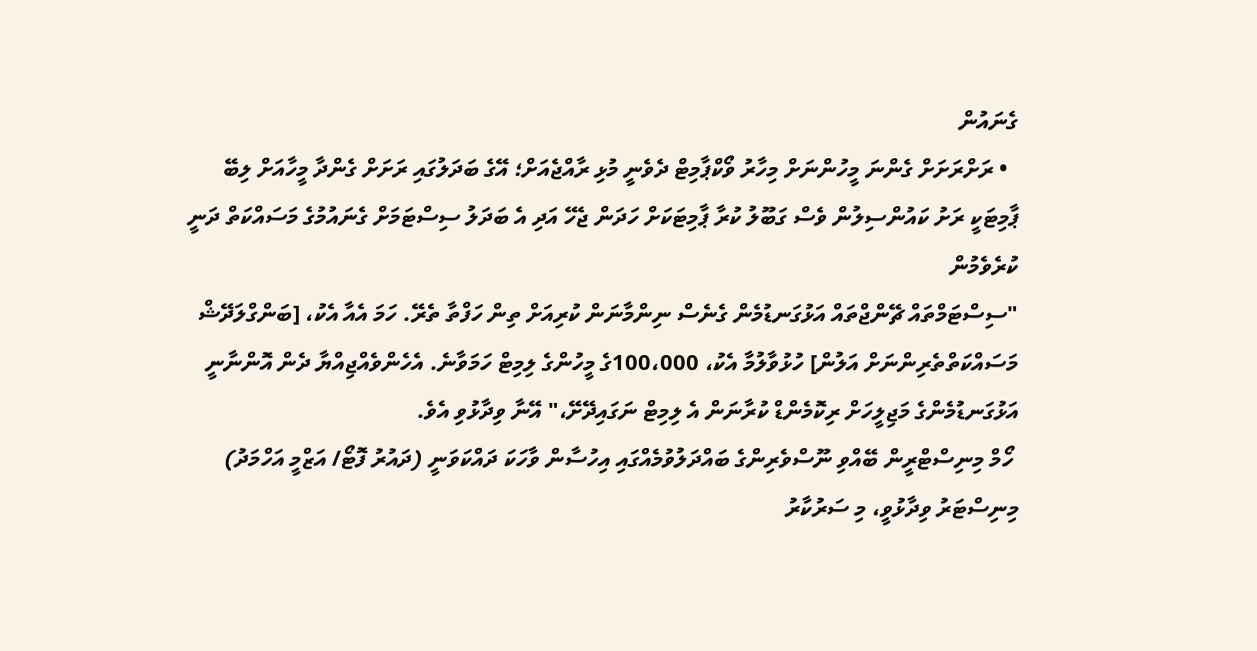ގެނައުން
  • ރަށްރަށަށް ގެންނަ މީހުންނަށް މިހާރު ވޯކްޕާމިޓް ދެވެނީ މުޅި ރާއްޖެއަށް؛ އޭގެ ބަދަލުގައި ރަށަށް ގެންދާ މީހާއަށް ލިބޭ ޕާމިޓަކީ ރަށު ކައުންސިލުން ވެސް ގަބޫލު ކުރާ ޕާމިޓަކަށް ހަދަން ޖެހޭ އަދި އެ ބަދަލު ސިސްޓަމަށް ގެނައުމުގެ މަސައްކަތް ދަނީ ކުރެވެމުން
"ސިސްޓަމްތައް ޗޭންޖްތައް އަޅުގަނޑުމެން ގެނެސް ނިންމާނަން ކުރިއަށް ތިން ހަފްތާ ތެރޭ. ހަމަ އެއާ އެކު، [ބަންގްލަދޭޝް މަސައްކަތްތެރިންނަށް އަލުން] ހުޅުވާލުމާ އެކު، 100،000ގެ މީހުންގެ ލިމިޓް ހަމަވާނެ. އެހެންވެއްޖިއްޔާ ދެން އޮންނާނީ އަޅުގަނޑުމެންގެ މަޖިލީހަށް ރިކޮމެންޑް ކުރާނަން އެ ލިމިޓް ނަގައިދޭށޭ،" އޭނާ ވިދާޅުވި އެވެ.
 ހޯމް މިނިސްޓްރީން ބޭއްވި ނޫސްވެރިންގެ ބައްދަލުވުމެއްގައި އިހުސާން ވާހަކަ ދައްކަވަނީ (ދައުރު ފޮޓޯ/ އަޒްމީ އަހްމަދު)
މިނިސްޓަރު ވިދާޅުވީ، މި ސަރުކާރު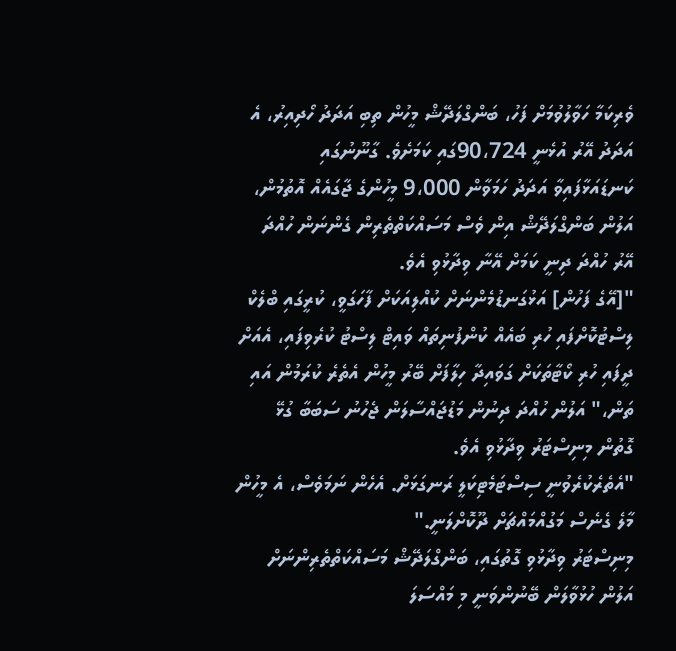ވެރިކަމާ ހަވާލުވުމަށް ފަހު، ބަންގްލަދޭޝް މީހުން ތިބި އަދަދު ހޯދިއިރު، އެ އަދަދު އޭރު އުޅެނީ 90،724ގައި ކަމަށެވެ. ގާނޫނުގައި ކަނޑައަޅާފައިވާ އަދަދު ހަމަވާން 9،000 މީހުންގެ ޖާގައެއް އޮތުމުން، އަލުން ބަންގްލަދޭޝް އިން ވެސް މަސައްކަތްތެރިން ގެންނަން ހުއްދަ އޭރު ހުއްދަ ދިނީ ކަމަށް އޭނާ ވިދާޅުވި އެވެ.
"[އޭގެ ފަހުން] އަޅުގަނޑުމެންނަށް ކުއްލިއަކަށް ފާހަގަވީ، ކުރީގައި ބްލެކް ލިސްޓުކޮށްފައި ހުރި ބައެއް ކުންފުނިތައް ވައިޓް ލިސްޓު ކުރެވިފައި، އެއަށް ދީފައި ހުރި ކޯޓާތަކަށް ގަވައިދާ ހިލާފަށް ބޭރު މީހުން އެތެރެ ކުރަމުން އައި ތަން،" އަލުން ހުއްދަ ދިނުން މަޑުޖައްސާލަން ޖެހުނު ސަބަބާ ގުޅޭ ގޮތުން މިނިސްޓަރު ވިދާޅުވި އެވެ.
"އެތެރެކުރެވުނީ ސިސްޓަމެޓިކަލީ ރަނގަޅަށް. އެހެން ނަމަވެސް، އެ މީހުން މާލެ ގެނެސް މަގުއްމައްޗަށް ދޫކޮށްލަނީ."
މިނިސްޓަރު ވިދާޅުވި ގޮތުގައި، ބަންގްލަދޭޝް މަސައްކަތްތެރިންނަށް އަލުން ހުޅުވާލަން ބޭނުންވަނީ މި މައްސަލަ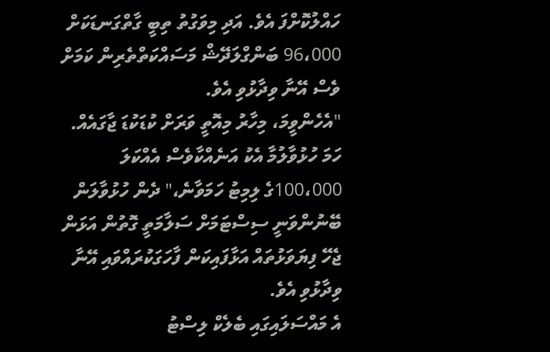ހައްލުކޮށްފަ އެވެ. އަދި މިވަގުތު ތިބީ ގާތްގަނޑަކަށް 96،000 ބަންގްލަދޭޝް މަސައްކަތްތެރިން ކަމަށް ވެސް އޭނާ ވިދާޅުވި އެވެ.
"އެހެންވީމަ، މިހާރު މިއޮތީ ވަރަށް ކުޑަކުޑަ ޖާގައެއް. ހަމަ ހުޅުވާލުމާ އެކު އަނެއްކާވެސް އެއްކަލަ 100،000ގެ ލިމިޓު ހަމަވާނެ،" ދެން ހުޅުވާލަން ބޭނުންވަނީ ސިސްޓަމަށް ސަލާމަތީ ގޮތުން އަޅަން ޖެހޭ ފިޔަވަޅުތައް އަޅާފައިކަން ފާހަގަކުރައްވައި އޭނާ ވިދާޅުވި އެވެ.
އެ މައްސަލައިގައި ބެލެކް ލިސްޓު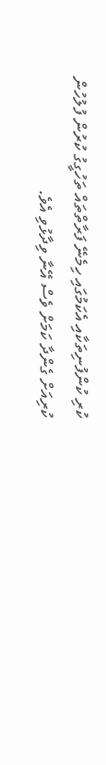ކުރި ކުންފުނިތަކާއި އެކަމުގައި ހިމެނޭ ފަރާތްތައް ތަހުގީގު ކުރުން ފުލުހުން ކުރިއަށް ގެންދާ ކަމަށް ވެސް އޭނާ ވިދާޅުވި އެވެ.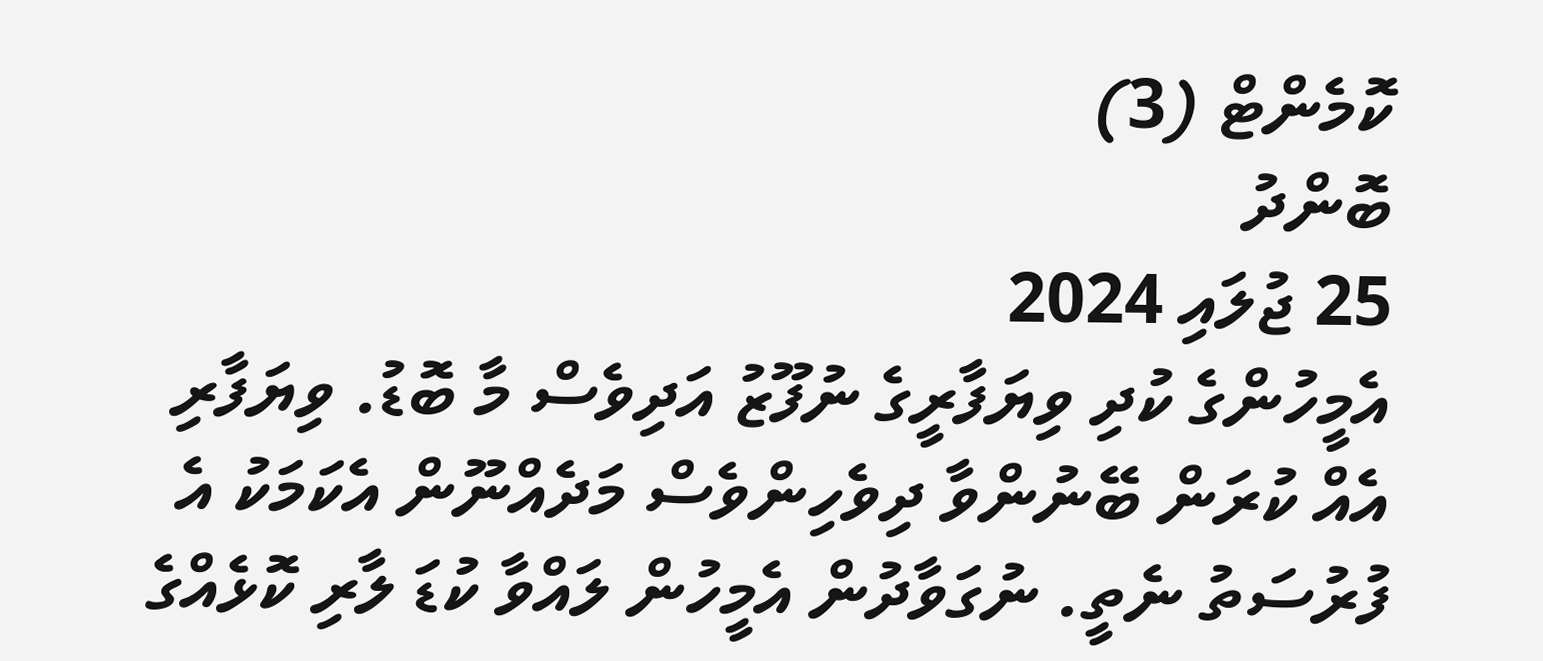ކޮމެންޓް (3)
ބޮންދު
25 ޖުލައި 2024
އެމީހުންގެ ކުދި ވިޔަފާރީގެ ނުފޫޒު އަދިވެސް މާ ބޮޑު. ވިޔަފާރި އެއް ކުރަން ބޭނުންވާ ދިވެހިންވެސް މަދެއްނޫން އެކަމަކު އެ ފުރުސަތު ނެތީ. ނުގަވާދުން އެމީހުން ލައްވާ ކުޑަ ލާރި ކޮޅެއްގެ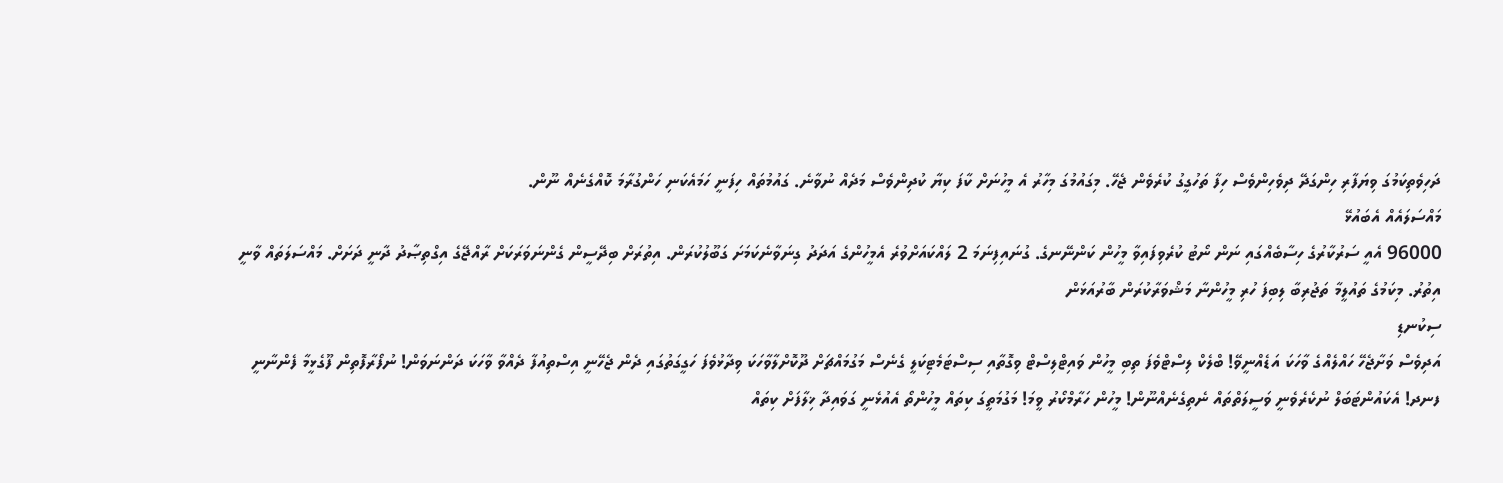ދަހިވެތިކަމުގަ ވިޔަފާރި ހިންގަދޭ ދިވެހިންވެސް ހިފާ ތަހުގީގު ކުރެވެން ޖެހޭ. މިގައުމުގަ މިހާރު އެ މީހުނަށް ކާފަ ކިޔާ ކުދިންވެސް މަދެއް ނުވާނެ. ގައުމުތައް ހިފަނީ ހަމައެކަނި ހަންގުރާމަ ކޮއްގެނެއް ނޫން.
މައްސަލައެއް އެބައުޅޭ
96000 އެއީ ސަރުކާރުގެ ހިސާބެއްގައި ނަން ނޯޓު ކުރެވިފައިވާ މީހުން ކަންނޭނގެ. ގުނައިފިނަމަ 2 ލައްކައަށްވުރެ އެމީހުންގެ އަދަދު ގިނަވާނެކަމަށަ ގަބޫލުކުރަން. އިތުރަށް ބިދޭސީން ގެންނަވަރަކަށް ރާއްޖޭގެ އިގްތިޞާދު ދާނީ ދަށަށް. މައްސަލަތައް ވާނީ އިތުރު. މިކަމުގެ ތައުލީމާ ތަޖުރިބާ ލިބިފަ ހުރި މީހުންނާ މަޝްވަރާކުރަން ބާރުއަޅަން
ސިކުނޑި
އަދިވެސް ވަށާޖެހޭ ހައްލެއްގެ ވާހަކަ އަޑެއްނީވޭ! ބްލެކް ލިސްޓްވެފަ ތިބި މީހުން ވައިޓްލިސްޓް ވިގޮތާއި ސިސްޓަމެޓިކަލީ ގެނެސް މަގުމައްޗަށް ދޫކޮށްލާވާހަކަ ވިދާޅުވެފަ ހަގީގަތުގައި ދެން ޖެހޭނީ އިސްތިއުފާ ދެއްވާ ވާހަކަ ދަންނަވަން! ނުފޯރާފޮތިން ފޫގެޅީމާ ފެންނާނީ ފނދ! އެކައުންޓަބަލް ނުކެރެވެނީ ވަސީލަތްތައް ނެތިގެނެއްނޫން! މީހުން ހަރާމްކޯރު ވީމަ! މަގުމަތީގަ ކިތައް މީހުންތޯ އެއުޅެނީ ގަވައިދާ ޚިލާފަށް ކިތައް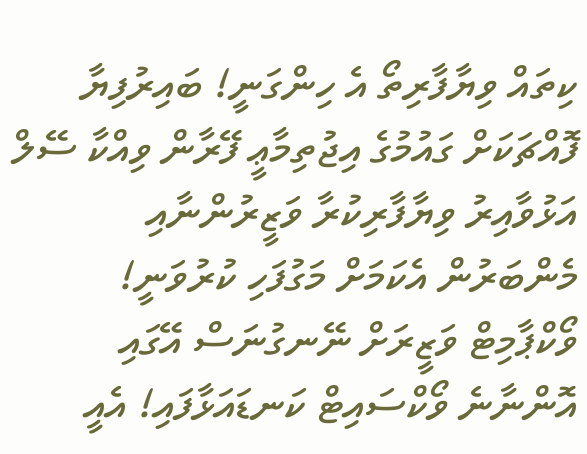ކިތައް ވިޔާފާރިތޯ އެ ހިންގަނީ! ބައިރުފިޔާ ފޮއްޗަކަށް ގައުމުގެ އިޖުތިމާޢީ ފޭރާން ވިއްކާ ސޭލް އަޅުވާއިރު ވިޔާފާރިކުރާ ވަޒީރުންނާއި މެންބަރުން އެކަމަށް މަގުފަހި ކުރުވަނީ! ވޯކްޕާމިޓް ވަޒީރަށް ނޭނގުނަސް އޭގައި އޮންނާނެ ވޯކްސައިޓް ކަނޑައަޅާފައި! އެއީ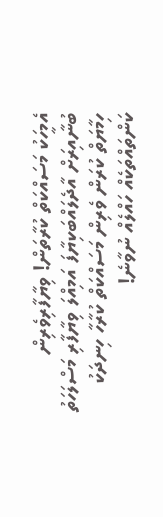އެމީހަކު މަސައްކަތް ކުރާތަން! ވިޔާފާރިވެރިން ބުނާއިރަށް އާދެލައްބަކިޔާފަ އަމިއްލަ ވިޔާފާރި މަސްލަހަތު ހިމާޔަތް ކުރަން ވެރިން މަސައްކަތް ކުރާހާ ހިނދަކު ކަންތައްތަކެއް ހައްލެއް ނުވާނެ!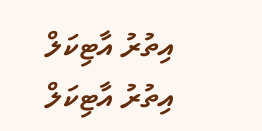އިތުރު އާޓިކަލް
އިތުރު އާޓިކަލް